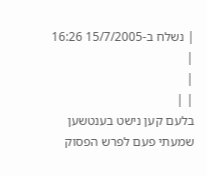| נשלח ב-15/7/2005 16:26 |
|
| |
בלעם קען נישט בענטשען
שמעתי פעם לפרש הפסוק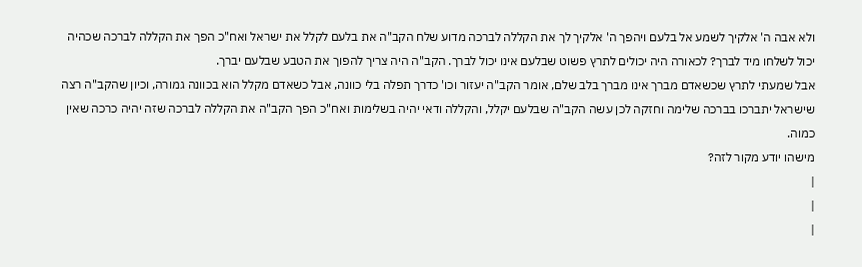ולא אבה ה' אלקיך לשמע אל בלעם ויהפך ה' אלקיך לך את הקללה לברכה מדוע שלח הקב"ה את בלעם לקלל את ישראל ואח"כ הפך את הקללה לברכה שכהיה יכול לשלחו מיד לברך? לכאורה היה יכולים לתרץ פשוט שבלעם אינו יכול לברך. הקב"ה היה צריך להפוך את הטבע שבלעם יברך.
אבל שמעתי לתרץ שכשאדם מברך אינו מברך בלב שלם, אומר הקב"ה יעזור וכו' כדרך תפלה בלי כוונה, אבל כשאדם מקלל הוא בכוונה גמורה, וכיון שהקב"ה רצה שישראל יתברכו בברכה שלימה וחזקה לכן עשה הקב"ה שבלעם יקלל, והקללה ודאי יהיה בשלימות ואח"כ הפך הקב"ה את הקללה לברכה שזה יהיה כרכה שאין כמוה.
מישהו יודע מקור לזה?
|
|
|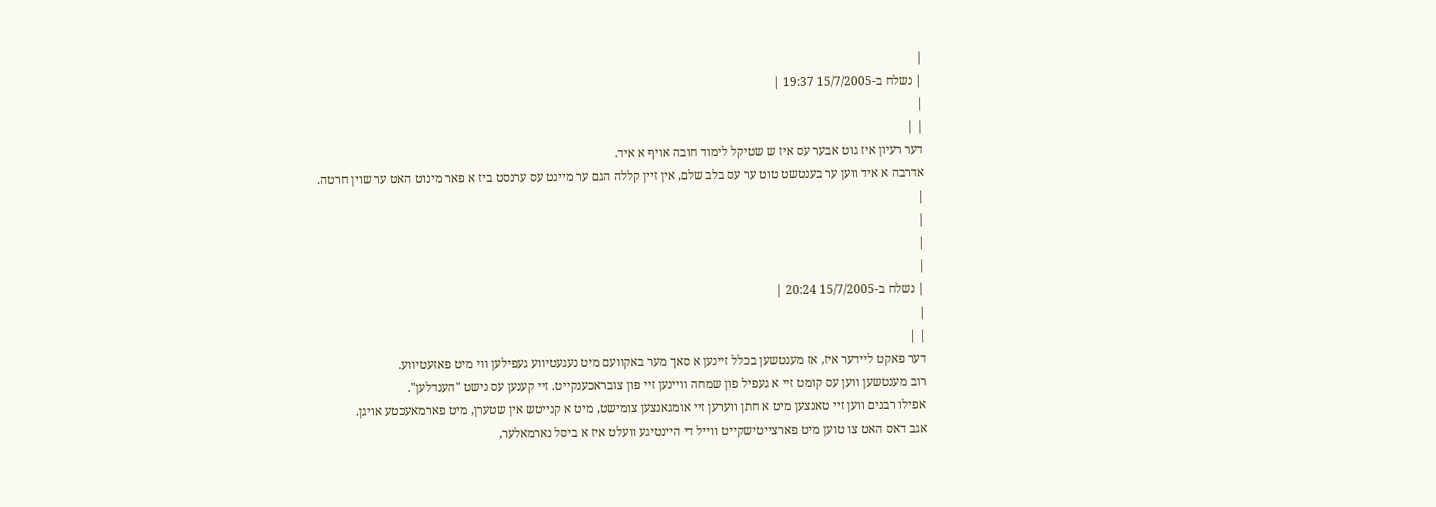|
| נשלח ב-15/7/2005 19:37 |
|
| |
דער רעיון איז גוט אבער עס איז ש שטיקל לימוד חובה אויף א איד.
אדרבה א איד ווען ער בענטשט טוט ער עס בלב שלם, אין זיין קללה הגם ער מיינט עס ערנסט ביז א פאר מינוט האט ער שוין חרטה.
|
|
|
|
| נשלח ב-15/7/2005 20:24 |
|
| |
דער פאקט ליידער איז, אז מענטשען בכלל זיינען א סאך מער באקוועם מיט נעגעטיווע געפילען ווי מיט פאזעטיווע.
רוב מענטשען ווען עס קומט זיי א געפיל פון שמחה וויינען זיי פון צובראכענקייט. זיי קענען עס נישט "הענדלען".
אפילו רבנים ווען זיי טאנצען מיט א חתן ווערען זיי אומגאנצען צומישט, מיט א קנייטש אין שטערן, מיט פארמאעכטע אויגן.
אגב דאס האט צו טוען מיט פארצייטישקייט ווייל די היינטיגע וועלט איז א ביסל נארמאלער,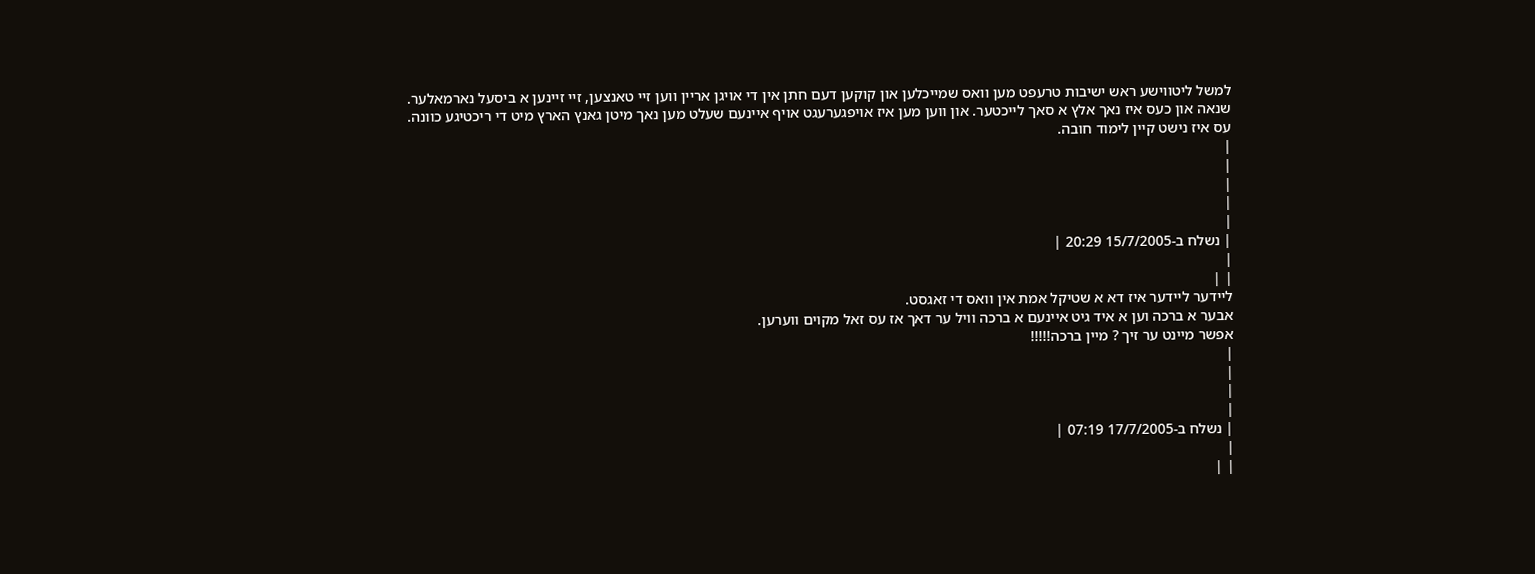למשל ליטווישע ראש ישיבות טרעפט מען וואס שמייכלען און קוקען דעם חתן אין די אויגן אריין ווען זיי טאנצען, זיי זיינען א ביסעל נארמאלער.
שנאה און כעס איז נאך אלץ א סאך לייכטער. און ווען מען איז אויפגערעגט אויף איינעם שעלט מען נאך מיטן גאנץ הארץ מיט די ריכטיגע כוונה.
עס איז נישט קיין לימוד חובה.
|
|
|
|
|
| נשלח ב-15/7/2005 20:29 |
|
| |
ליידער ליידער איז דא א שטיקל אמת אין וואס די זאגסט.
אבער א ברכה וען א איד גיט איינעם א ברכה וויל ער דאך אז עס זאל מקוים ווערען.
אפשר מיינט ער זיך ? מיין ברכה!!!!!
|
|
|
|
| נשלח ב-17/7/2005 07:19 |
|
| |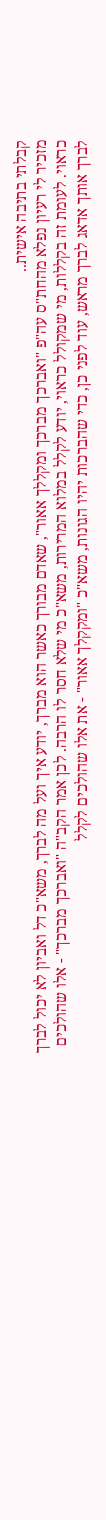קבלתי בתיבה אישית..
מזכיר לי רעיון נפלא מהחת"ס עה"פ "ואברכך מברכך ומקללך אאור", שאדם מבורך כאשר הוא מברך, יודע איך ועל מה לברך, משא"כ דל ואביון לא יכול לברך כראוי. לעומת זה בקללות, מי שמקולל כראוי, יודע לקלל במלוא המרירות, משא"כ מי שלא חסר לו הרבה. לכן אמר הקב"ה "ואברכך מברכך" - אלו שהולכים לברך אותך אדאג לברך מראש, עוד לפני כן, כדי שהברכות יהיו הגונות, משא"כ "ומקקלך אאור" - את אלו שהולכים לקלל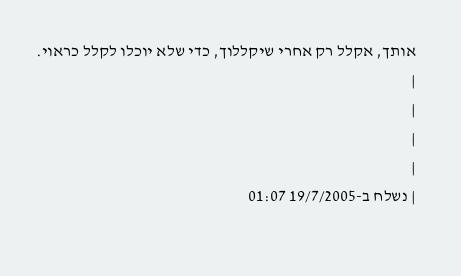אותך, אקלל רק אחרי שיקללוך, כדי שלא יוכלו לקלל כראוי.
|
|
|
|
| נשלח ב-19/7/2005 01:07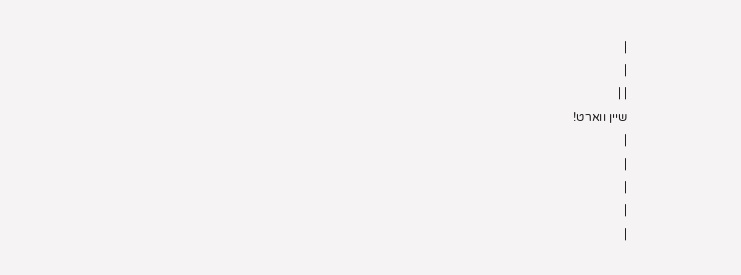|
|
| |
שיין ווארט!
|
|
|
|
|